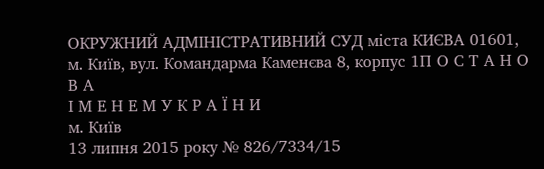ОКРУЖНИЙ АДМІНІСТРАТИВНИЙ СУД міста КИЄВА 01601, м. Київ, вул. Командарма Каменєва 8, корпус 1П О С Т А Н О В А
І М Е Н Е М У К Р А Ї Н И
м. Київ
13 липня 2015 року № 826/7334/15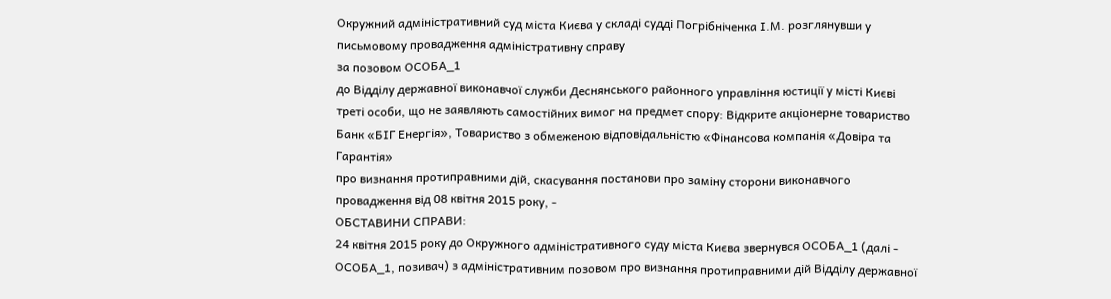Окружний адміністративний суд міста Києва у складі судді Погрібніченка І.М. розглянувши у письмовому провадження адміністративну справу
за позовом ОСОБА_1
до Відділу державної виконавчої служби Деснянського районного управління юстиції у місті Києві
треті особи, що не заявляють самостійних вимог на предмет спору: Відкрите акціонерне товариство Банк «БІГ Енергія», Товариство з обмеженою відповідальністю «Фінансова компанія «Довіра та Гарантія»
про визнання протиправними дій, скасування постанови про заміну сторони виконавчого провадження від 08 квітня 2015 року, -
ОБСТАВИНИ СПРАВИ:
24 квітня 2015 року до Окружного адміністративного суду міста Києва звернувся ОСОБА_1 (далі - ОСОБА_1, позивач) з адміністративним позовом про визнання протиправними дій Відділу державної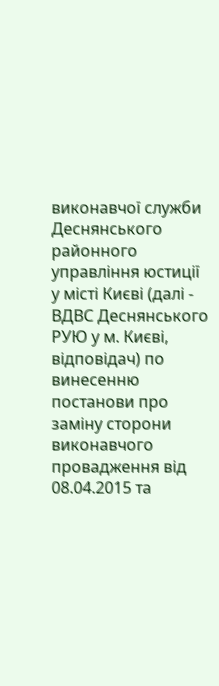виконавчої служби Деснянського районного управління юстиції у місті Києві (далі - ВДВС Деснянського РУЮ у м. Києві, відповідач) по винесенню постанови про заміну сторони виконавчого провадження від 08.04.2015 та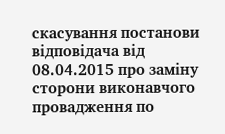скасування постанови відповідача від 08.04.2015 про заміну сторони виконавчого провадження по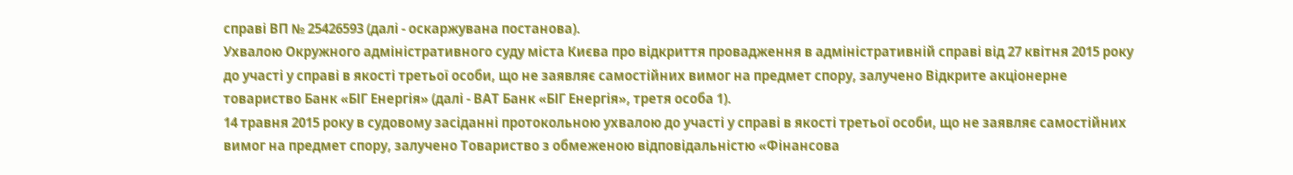справі ВП № 25426593 (далі - оскаржувана постанова).
Ухвалою Окружного адміністративного суду міста Києва про відкриття провадження в адміністративній справі від 27 квітня 2015 року до участі у справі в якості третьої особи, що не заявляє самостійних вимог на предмет спору, залучено Відкрите акціонерне товариство Банк «БІГ Енергія» (далі - ВАТ Банк «БІГ Енергія», третя особа 1).
14 травня 2015 року в судовому засіданні протокольною ухвалою до участі у справі в якості третьої особи, що не заявляє самостійних вимог на предмет спору, залучено Товариство з обмеженою відповідальністю «Фінансова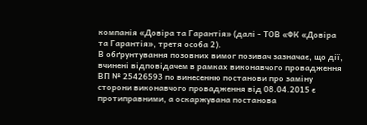компанія «Довіра та Гарантія» (далі - ТОВ «ФК «Довіра та Гарантія», третя особа 2).
В обґрунтування позовних вимог позивач зазначає, що дії, вчинені відповідачем в рамках виконавчого провадження ВП № 25426593 по винесенню постанови про заміну сторони виконавчого провадження від 08.04.2015 є протиправними, а оскаржувана постанова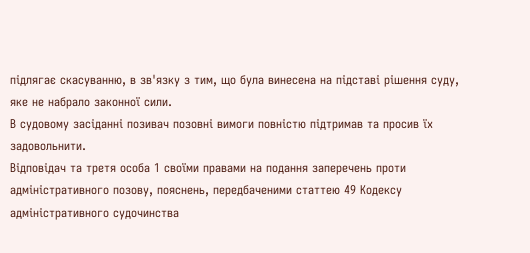підлягає скасуванню, в зв'язку з тим, що була винесена на підставі рішення суду, яке не набрало законної сили.
В судовому засіданні позивач позовні вимоги повністю підтримав та просив їх задовольнити.
Відповідач та третя особа 1 своїми правами на подання заперечень проти адміністративного позову, пояснень, передбаченими статтею 49 Кодексу адміністративного судочинства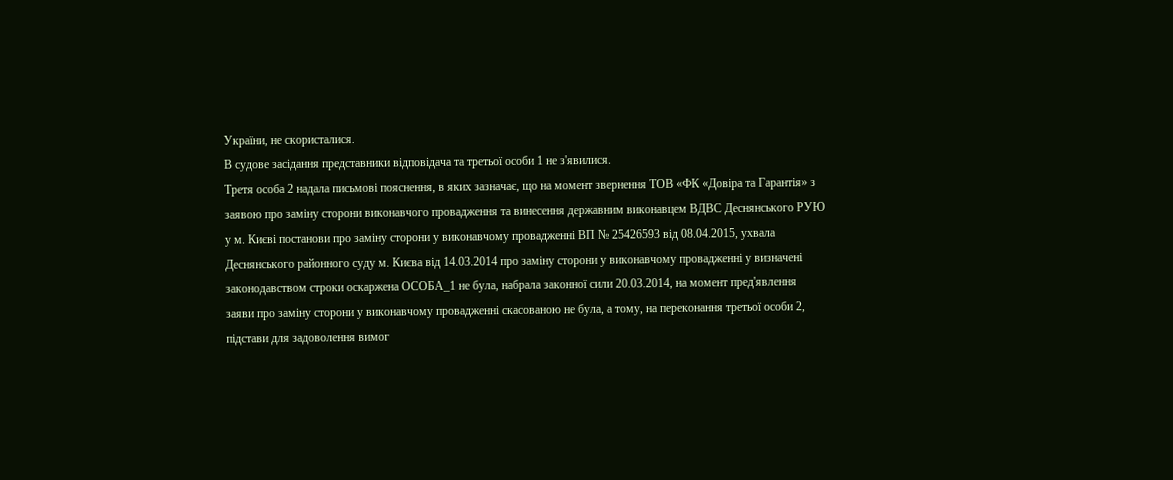України, не скористалися.
В судове засідання представники відповідача та третьої особи 1 не з'явилися.
Третя особа 2 надала письмові пояснення, в яких зазначає, що на момент звернення ТОВ «ФК «Довіра та Гарантія» з заявою про заміну сторони виконавчого провадження та винесення державним виконавцем ВДВС Деснянського РУЮ у м. Києві постанови про заміну сторони у виконавчому провадженні ВП № 25426593 від 08.04.2015, ухвала Деснянського районного суду м. Києва від 14.03.2014 про заміну сторони у виконавчому провадженні у визначені законодавством строки оскаржена ОСОБА_1 не була, набрала законної сили 20.03.2014, на момент пред'явлення заяви про заміну сторони у виконавчому провадженні скасованою не була, а тому, на переконання третьої особи 2, підстави для задоволення вимог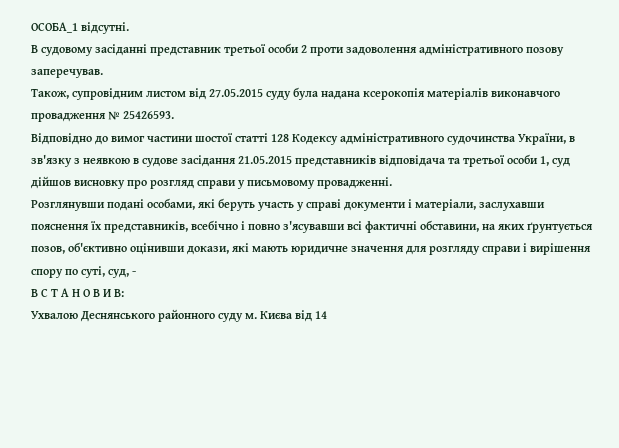ОСОБА_1 відсутні.
В судовому засіданні представник третьої особи 2 проти задоволення адміністративного позову заперечував.
Також, супровідним листом від 27.05.2015 суду була надана ксерокопія матеріалів виконавчого провадження № 25426593.
Відповідно до вимог частини шостої статті 128 Кодексу адміністративного судочинства України, в зв'язку з неявкою в судове засідання 21.05.2015 представників відповідача та третьої особи 1, суд дійшов висновку про розгляд справи у письмовому провадженні.
Розглянувши подані особами, які беруть участь у справі документи і матеріали, заслухавши пояснення їх представників, всебічно і повно з'ясувавши всі фактичні обставини, на яких ґрунтується позов, об'єктивно оцінивши докази, які мають юридичне значення для розгляду справи і вирішення спору по суті, суд, -
В С Т А Н О В И В:
Ухвалою Деснянського районного суду м. Києва від 14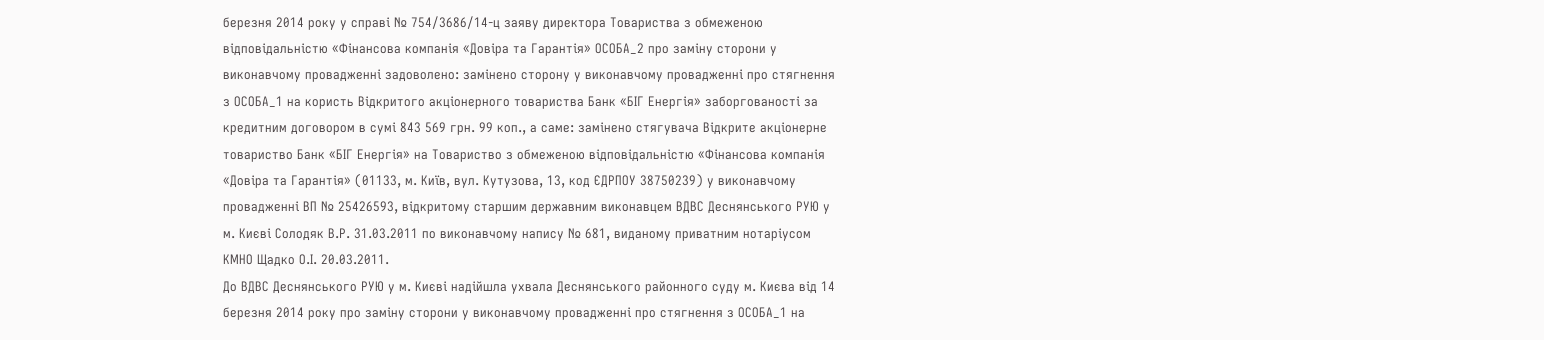березня 2014 року у справі № 754/3686/14-ц заяву директора Товариства з обмеженою відповідальністю «Фінансова компанія «Довіра та Гарантія» ОСОБА_2 про заміну сторони у виконавчому провадженні задоволено: замінено сторону у виконавчому провадженні про стягнення з ОСОБА_1 на користь Відкритого акціонерного товариства Банк «БІГ Енергія» заборгованості за кредитним договором в сумі 843 569 грн. 99 коп., а саме: замінено стягувача Відкрите акціонерне товариство Банк «БІГ Енергія» на Товариство з обмеженою відповідальністю «Фінансова компанія «Довіра та Гарантія» (01133, м. Київ, вул. Кутузова, 13, код ЄДРПОУ 38750239) у виконавчому провадженні ВП № 25426593, відкритому старшим державним виконавцем ВДВС Деснянського РУЮ у м. Києві Солодяк В.Р. 31.03.2011 по виконавчому напису № 681, виданому приватним нотаріусом КМНО Щадко О.І. 20.03.2011.
До ВДВС Деснянського РУЮ у м. Києві надійшла ухвала Деснянського районного суду м. Києва від 14 березня 2014 року про заміну сторони у виконавчому провадженні про стягнення з ОСОБА_1 на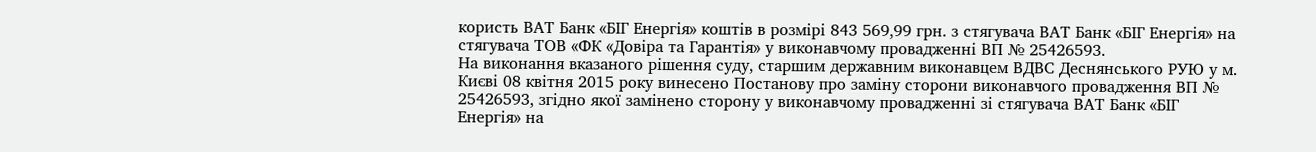користь ВАТ Банк «БІГ Енергія» коштів в розмірі 843 569,99 грн. з стягувача ВАТ Банк «БІГ Енергія» на стягувача ТОВ «ФК «Довіра та Гарантія» у виконавчому провадженні ВП № 25426593.
На виконання вказаного рішення суду, старшим державним виконавцем ВДВС Деснянського РУЮ у м. Києві 08 квітня 2015 року винесено Постанову про заміну сторони виконавчого провадження ВП № 25426593, згідно якої замінено сторону у виконавчому провадженні зі стягувача ВАТ Банк «БІГ Енергія» на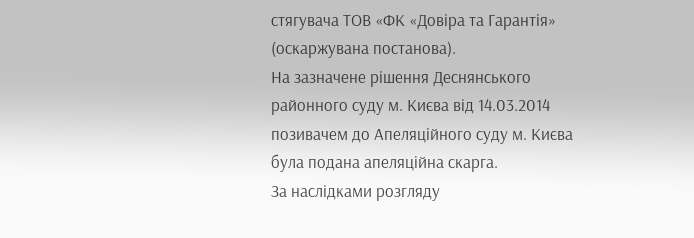стягувача ТОВ «ФК «Довіра та Гарантія» (оскаржувана постанова).
На зазначене рішення Деснянського районного суду м. Києва від 14.03.2014 позивачем до Апеляційного суду м. Києва була подана апеляційна скарга.
За наслідками розгляду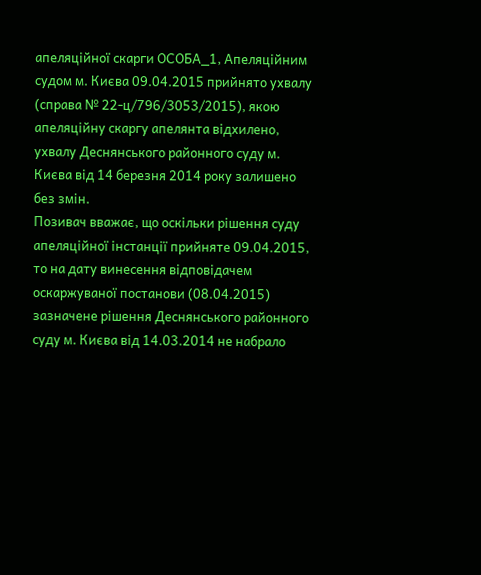апеляційної скарги ОСОБА_1, Апеляційним судом м. Києва 09.04.2015 прийнято ухвалу (справа № 22-ц/796/3053/2015), якою апеляційну скаргу апелянта відхилено, ухвалу Деснянського районного суду м. Києва від 14 березня 2014 року залишено без змін.
Позивач вважає, що оскільки рішення суду апеляційної інстанції прийняте 09.04.2015, то на дату винесення відповідачем оскаржуваної постанови (08.04.2015) зазначене рішення Деснянського районного суду м. Києва від 14.03.2014 не набрало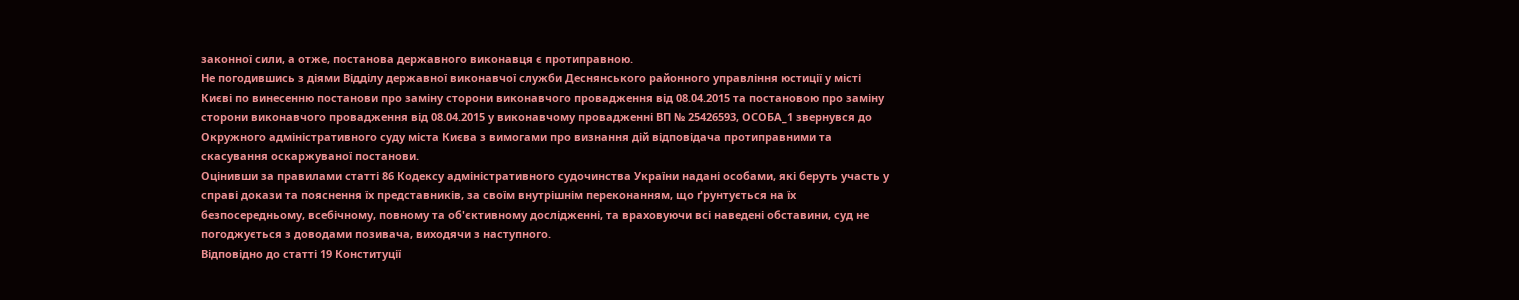законної сили, а отже, постанова державного виконавця є протиправною.
Не погодившись з діями Відділу державної виконавчої служби Деснянського районного управління юстиції у місті Києві по винесенню постанови про заміну сторони виконавчого провадження від 08.04.2015 та постановою про заміну сторони виконавчого провадження від 08.04.2015 у виконавчому провадженні ВП № 25426593, ОСОБА_1 звернувся до Окружного адміністративного суду міста Києва з вимогами про визнання дій відповідача протиправними та скасування оскаржуваної постанови.
Оцінивши за правилами статті 86 Кодексу адміністративного судочинства України надані особами, які беруть участь у справі докази та пояснення їх представників, за своїм внутрішнім переконанням, що ґрунтується на їх безпосередньому, всебічному, повному та об'єктивному дослідженні, та враховуючи всі наведені обставини, суд не погоджується з доводами позивача, виходячи з наступного.
Відповідно до статті 19 Конституції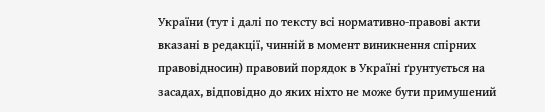України (тут і далі по тексту всі нормативно-правові акти вказані в редакції, чинній в момент виникнення спірних правовідносин) правовий порядок в Україні ґрунтується на засадах, відповідно до яких ніхто не може бути примушений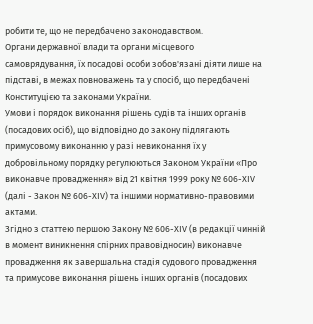робити те, що не передбачено законодавством.
Органи державної влади та органи місцевого самоврядування, їх посадові особи зобов'язані діяти лише на підставі, в межах повноважень та у спосіб, що передбачені Конституцією та законами України.
Умови і порядок виконання рішень судів та інших органів (посадових осіб), що відповідно до закону підлягають примусовому виконанню у разі невиконання їх у добровільному порядку регулюються Законом України «Про виконавче провадження» від 21 квітня 1999 року № 606-ХІV (далі - Закон № 606-ХІV) та іншими нормативно-правовими актами.
Згідно з статтею першою Закону № 606-ХІV (в редакції чинній в момент виникнення спірних правовідносин) виконавче провадження як завершальна стадія судового провадження та примусове виконання рішень інших органів (посадових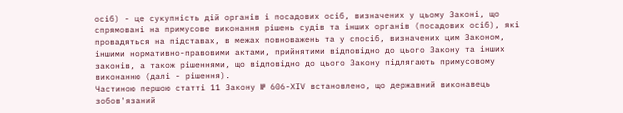осіб) - це сукупність дій органів і посадових осіб, визначених у цьому Законі, що спрямовані на примусове виконання рішень судів та інших органів (посадових осіб), які провадяться на підставах, в межах повноважень та у спосіб, визначених цим Законом, іншими нормативно-правовими актами, прийнятими відповідно до цього Закону та інших законів, а також рішеннями, що відповідно до цього Закону підлягають примусовому виконанню (далі - рішення).
Частиною першою статті 11 Закону № 606-ХІV встановлено, що державний виконавець зобов'язаний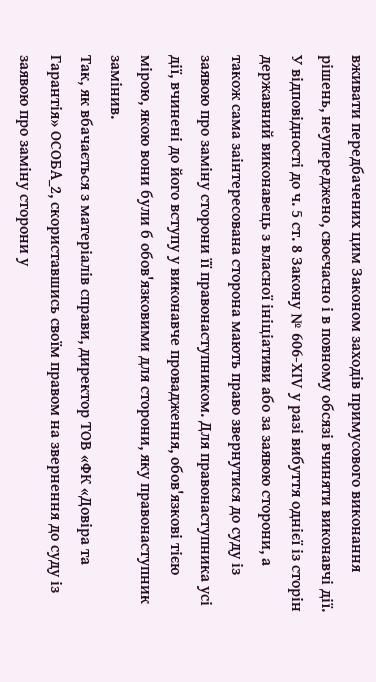вживати передбачених цим Законом заходів примусового виконання рішень, неупереджено, своєчасно і в повному обсязі вчиняти виконавчі дії.
У відповідності до ч. 5 ст. 8 Закону № 606-ХІV у разі вибуття однієї із сторін державний виконавець з власної ініціативи або за заявою сторони, а також сама заінтересована сторона мають право звернутися до суду із заявою про заміну сторони її правонаступником. Для правонаступника усі дії, вчинені до його вступу у виконавче провадження, обов'язкові тією мірою, якою вони були б обов'язковими для сторони, яку правонаступник замінив.
Так, як вбачається з матеріалів справи, директор ТОВ «ФК «Довіра та Гарантія» ОСОБА_2, скориставшись своїм правом на звернення до суду із заявою про заміну сторони у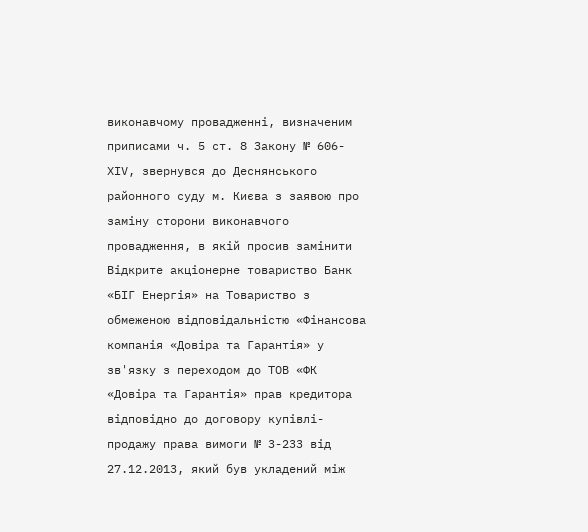виконавчому провадженні, визначеним приписами ч. 5 ст. 8 Закону № 606-ХІV, звернувся до Деснянського районного суду м. Києва з заявою про заміну сторони виконавчого провадження, в якій просив замінити Відкрите акціонерне товариство Банк «БІГ Енергія» на Товариство з обмеженою відповідальністю «Фінансова компанія «Довіра та Гарантія» у зв'язку з переходом до ТОВ «ФК «Довіра та Гарантія» прав кредитора відповідно до договору купівлі-продажу права вимоги № 3-233 від 27.12.2013, який був укладений між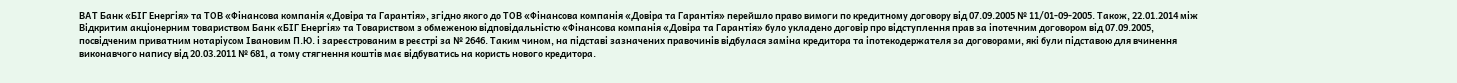ВАТ Банк «БІГ Енергія» та ТОВ «Фінансова компанія «Довіра та Гарантія», згідно якого до ТОВ «Фінансова компанія «Довіра та Гарантія» перейшло право вимоги по кредитному договору від 07.09.2005 № 11/01-09-2005. Також, 22.01.2014 між Відкритим акціонерним товариством Банк «БІГ Енергія» та Товариством з обмеженою відповідальністю «Фінансова компанія «Довіра та Гарантія» було укладено договір про відступлення прав за іпотечним договором від 07.09.2005, посвідченим приватним нотаріусом Івановим П.Ю. і зареєстрованим в реєстрі за № 2646. Таким чином, на підставі зазначених правочинів відбулася заміна кредитора та іпотекодержателя за договорами, які були підставою для вчинення виконавчого напису від 20.03.2011 № 681, а тому стягнення коштів має відбуватись на користь нового кредитора.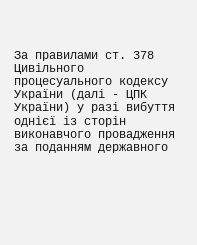За правилами ст. 378 Цивільного процесуального кодексу України (далі - ЦПК України) у разі вибуття однієї із сторін виконавчого провадження за поданням державного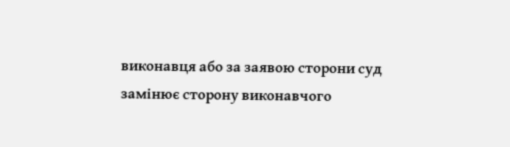виконавця або за заявою сторони суд замінює сторону виконавчого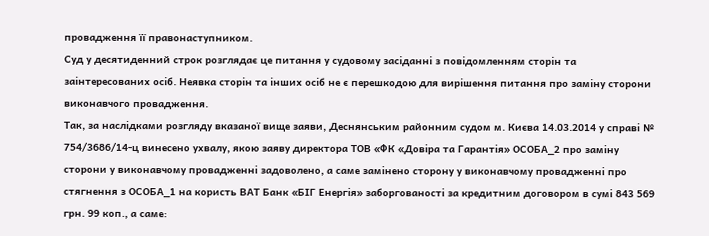провадження її правонаступником.
Суд у десятиденний строк розглядає це питання у судовому засіданні з повідомленням сторін та заінтересованих осіб. Неявка сторін та інших осіб не є перешкодою для вирішення питання про заміну сторони виконавчого провадження.
Так, за наслідками розгляду вказаної вище заяви, Деснянським районним судом м. Києва 14.03.2014 у справі № 754/3686/14-ц винесено ухвалу, якою заяву директора ТОВ «ФК «Довіра та Гарантія» ОСОБА_2 про заміну сторони у виконавчому провадженні задоволено, а саме замінено сторону у виконавчому провадженні про стягнення з ОСОБА_1 на користь ВАТ Банк «БІГ Енергія» заборгованості за кредитним договором в сумі 843 569 грн. 99 коп., а саме: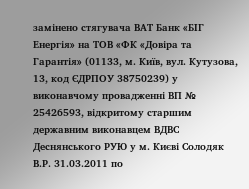замінено стягувача ВАТ Банк «БІГ Енергія» на ТОВ «ФК «Довіра та Гарантія» (01133, м. Київ, вул. Кутузова, 13, код ЄДРПОУ 38750239) у виконавчому провадженні ВП № 25426593, відкритому старшим державним виконавцем ВДВС Деснянського РУЮ у м. Києві Солодяк В.Р. 31.03.2011 по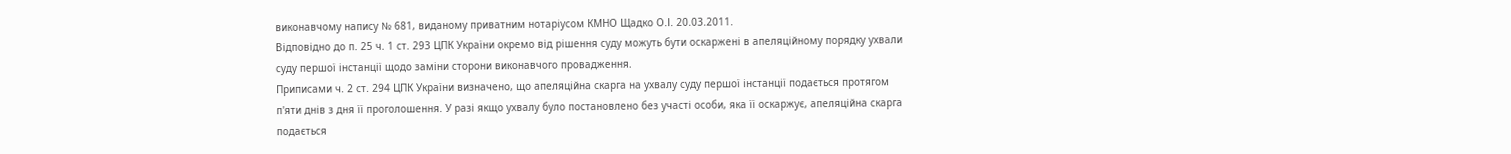виконавчому напису № 681, виданому приватним нотаріусом КМНО Щадко О.І. 20.03.2011.
Відповідно до п. 25 ч. 1 ст. 293 ЦПК України окремо від рішення суду можуть бути оскаржені в апеляційному порядку ухвали суду першої інстанції щодо заміни сторони виконавчого провадження.
Приписами ч. 2 ст. 294 ЦПК України визначено, що апеляційна скарга на ухвалу суду першої інстанції подається протягом п'яти днів з дня її проголошення. У разі якщо ухвалу було постановлено без участі особи, яка її оскаржує, апеляційна скарга подається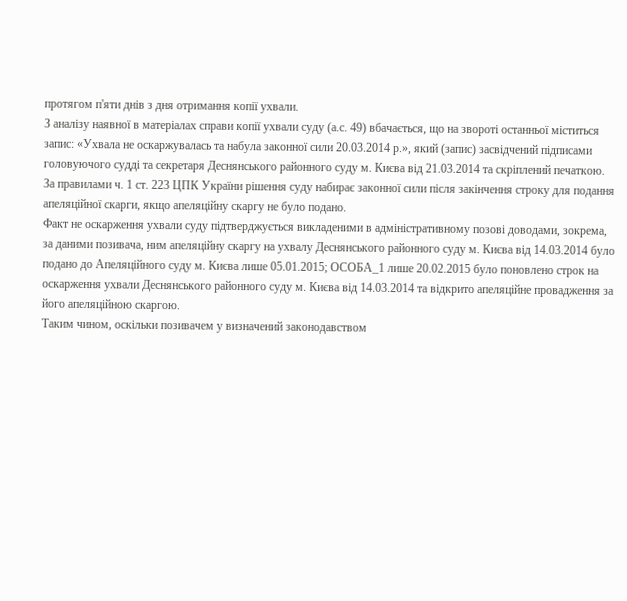протягом п'яти днів з дня отримання копії ухвали.
З аналізу наявної в матеріалах справи копії ухвали суду (а.с. 49) вбачається, що на звороті останньої міститься запис: «Ухвала не оскаржувалась та набула законної сили 20.03.2014 р.», який (запис) засвідчений підписами головуючого судді та секретаря Деснянського районного суду м. Києва від 21.03.2014 та скріплений печаткою.
За правилами ч. 1 ст. 223 ЦПК України рішення суду набирає законної сили після закінчення строку для подання апеляційної скарги, якщо апеляційну скаргу не було подано.
Факт не оскарження ухвали суду підтверджується викладеними в адміністративному позові доводами, зокрема, за даними позивача, ним апеляційну скаргу на ухвалу Деснянського районного суду м. Києва від 14.03.2014 було подано до Апеляційного суду м. Києва лише 05.01.2015; ОСОБА_1 лише 20.02.2015 було поновлено строк на оскарження ухвали Деснянського районного суду м. Києва від 14.03.2014 та відкрито апеляційне провадження за його апеляційною скаргою.
Таким чином, оскільки позивачем у визначений законодавством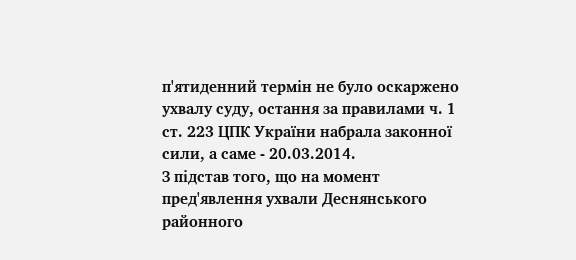п'ятиденний термін не було оскаржено ухвалу суду, остання за правилами ч. 1 ст. 223 ЦПК України набрала законної сили, а саме - 20.03.2014.
З підстав того, що на момент пред'явлення ухвали Деснянського районного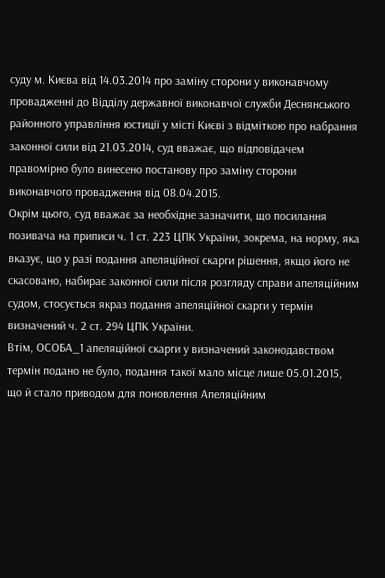суду м. Києва від 14.03.2014 про заміну сторони у виконавчому провадженні до Відділу державної виконавчої служби Деснянського районного управління юстиції у місті Києві з відміткою про набрання законної сили від 21.03.2014, суд вважає, що відповідачем правомірно було винесено постанову про заміну сторони виконавчого провадження від 08.04.2015.
Окрім цього, суд вважає за необхідне зазначити, що посилання позивача на приписи ч. 1 ст. 223 ЦПК України, зокрема, на норму, яка вказує, що у разі подання апеляційної скарги рішення, якщо його не скасовано, набирає законної сили після розгляду справи апеляційним судом, стосується якраз подання апеляційної скарги у термін визначений ч. 2 ст. 294 ЦПК України.
Втім, ОСОБА_1 апеляційної скарги у визначений законодавством термін подано не було, подання такої мало місце лише 05.01.2015, що й стало приводом для поновлення Апеляційним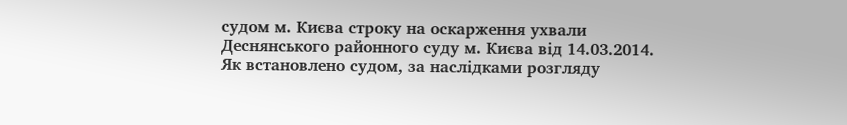судом м. Києва строку на оскарження ухвали Деснянського районного суду м. Києва від 14.03.2014.
Як встановлено судом, за наслідками розгляду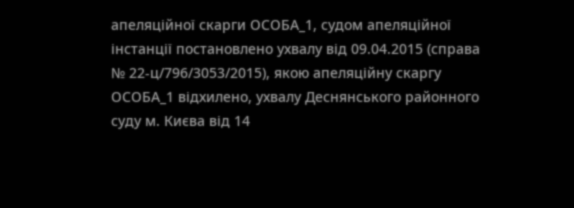апеляційної скарги ОСОБА_1, судом апеляційної інстанції постановлено ухвалу від 09.04.2015 (справа № 22-ц/796/3053/2015), якою апеляційну скаргу ОСОБА_1 відхилено, ухвалу Деснянського районного суду м. Києва від 14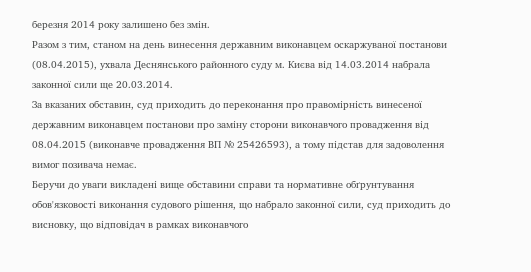березня 2014 року залишено без змін.
Разом з тим, станом на день винесення державним виконавцем оскаржуваної постанови (08.04.2015), ухвала Деснянського районного суду м. Києва від 14.03.2014 набрала законної сили ще 20.03.2014.
За вказаних обставин, суд приходить до переконання про правомірність винесеної державним виконавцем постанови про заміну сторони виконавчого провадження від 08.04.2015 (виконавче провадження ВП № 25426593), а тому підстав для задоволення вимог позивача немає.
Беручи до уваги викладені вище обставини справи та нормативне обґрунтування обов'язковості виконання судового рішення, що набрало законної сили, суд приходить до висновку, що відповідач в рамках виконавчого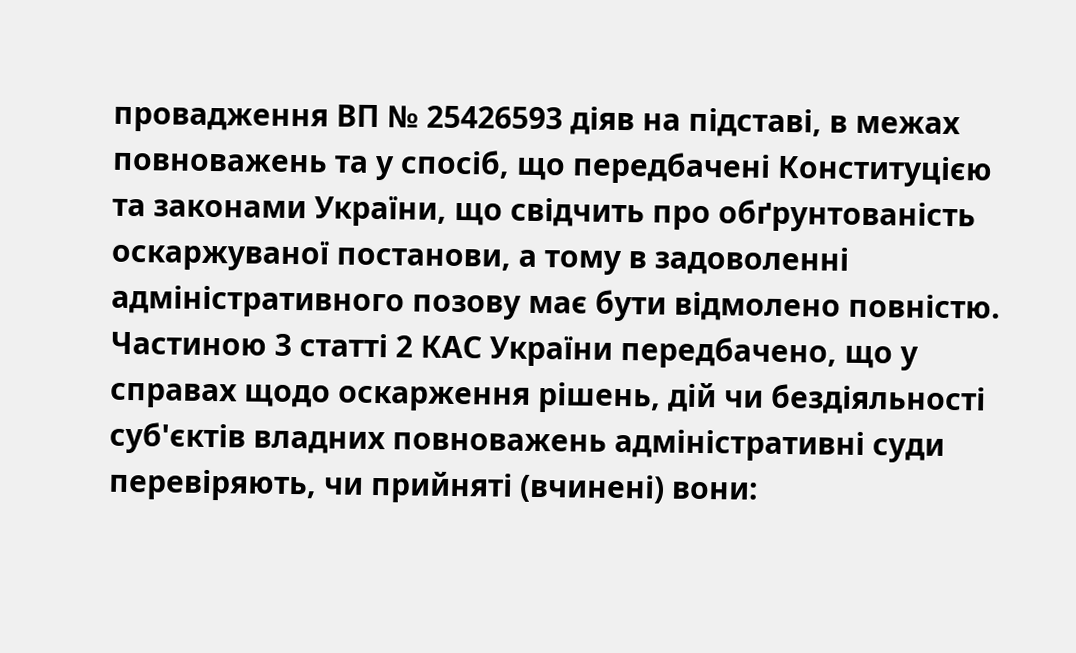провадження ВП № 25426593 діяв на підставі, в межах повноважень та у спосіб, що передбачені Конституцією та законами України, що свідчить про обґрунтованість оскаржуваної постанови, а тому в задоволенні адміністративного позову має бути відмолено повністю.
Частиною 3 статті 2 КАС України передбачено, що у справах щодо оскарження рішень, дій чи бездіяльності суб'єктів владних повноважень адміністративні суди перевіряють, чи прийняті (вчинені) вони: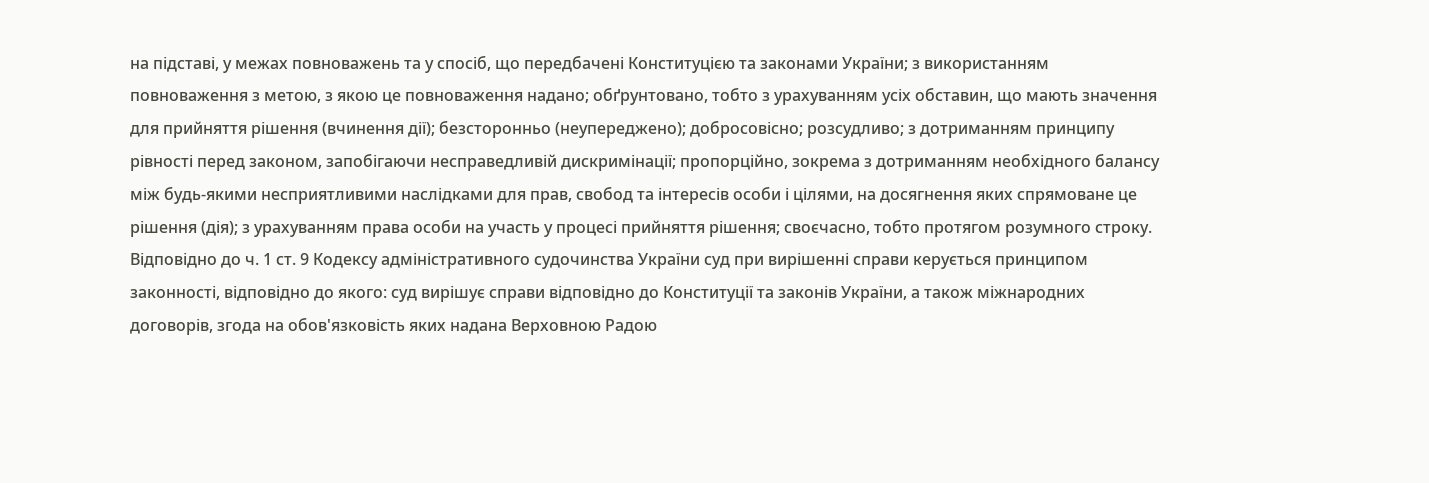на підставі, у межах повноважень та у спосіб, що передбачені Конституцією та законами України; з використанням повноваження з метою, з якою це повноваження надано; обґрунтовано, тобто з урахуванням усіх обставин, що мають значення для прийняття рішення (вчинення дії); безсторонньо (неупереджено); добросовісно; розсудливо; з дотриманням принципу рівності перед законом, запобігаючи несправедливій дискримінації; пропорційно, зокрема з дотриманням необхідного балансу між будь-якими несприятливими наслідками для прав, свобод та інтересів особи і цілями, на досягнення яких спрямоване це рішення (дія); з урахуванням права особи на участь у процесі прийняття рішення; своєчасно, тобто протягом розумного строку.
Відповідно до ч. 1 ст. 9 Кодексу адміністративного судочинства України суд при вирішенні справи керується принципом законності, відповідно до якого: суд вирішує справи відповідно до Конституції та законів України, а також міжнародних договорів, згода на обов'язковість яких надана Верховною Радою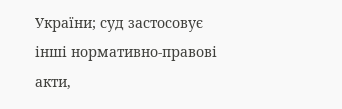України; суд застосовує інші нормативно-правові акти,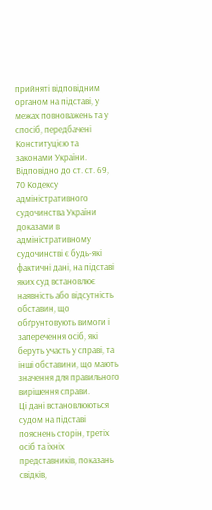прийняті відповідним органом на підставі, у межах повноважень та у спосіб, передбачені Конституцією та законами України.
Відповідно до ст. ст. 69, 70 Кодексу адміністративного судочинства України доказами в адміністративному судочинстві є будь-які фактичні дані, на підставі яких суд встановлює наявність або відсутність обставин, що обґрунтовують вимоги і заперечення осіб, які беруть участь у справі, та інші обставини, що мають значення для правильного вирішення справи.
Ці дані встановлюються судом на підставі пояснень сторін, третіх осіб та їхніх представників, показань свідків,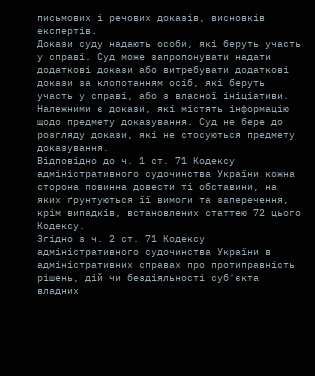письмових і речових доказів, висновків експертів.
Докази суду надають особи, які беруть участь у справі. Суд може запропонувати надати додаткові докази або витребувати додаткові докази за клопотанням осіб, які беруть участь у справі, або з власної ініціативи.
Належними є докази, які містять інформацію щодо предмету доказування. Суд не бере до розгляду докази, які не стосуються предмету доказування.
Відповідно до ч. 1 ст. 71 Кодексу адміністративного судочинства України кожна сторона повинна довести ті обставини, на яких ґрунтуються її вимоги та заперечення, крім випадків, встановлених статтею 72 цього Кодексу.
Згідно з ч. 2 ст. 71 Кодексу адміністративного судочинства України в адміністративних справах про протиправність рішень, дій чи бездіяльності суб'єкта владних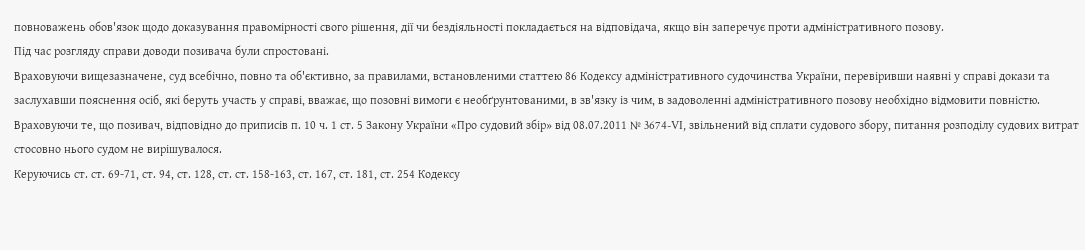повноважень обов'язок щодо доказування правомірності свого рішення, дії чи бездіяльності покладається на відповідача, якщо він заперечує проти адміністративного позову.
Під час розгляду справи доводи позивача були спростовані.
Враховуючи вищезазначене, суд всебічно, повно та об'єктивно, за правилами, встановленими статтею 86 Кодексу адміністративного судочинства України, перевіривши наявні у справі докази та заслухавши пояснення осіб, які беруть участь у справі, вважає, що позовні вимоги є необґрунтованими, в зв'язку із чим, в задоволенні адміністративного позову необхідно відмовити повністю.
Враховуючи те, що позивач, відповідно до приписів п. 10 ч. 1 ст. 5 Закону України «Про судовий збір» від 08.07.2011 № 3674-VI, звільнений від сплати судового збору, питання розподілу судових витрат стосовно нього судом не вирішувалося.
Керуючись ст. ст. 69-71, ст. 94, ст. 128, ст. ст. 158-163, ст. 167, ст. 181, ст. 254 Кодексу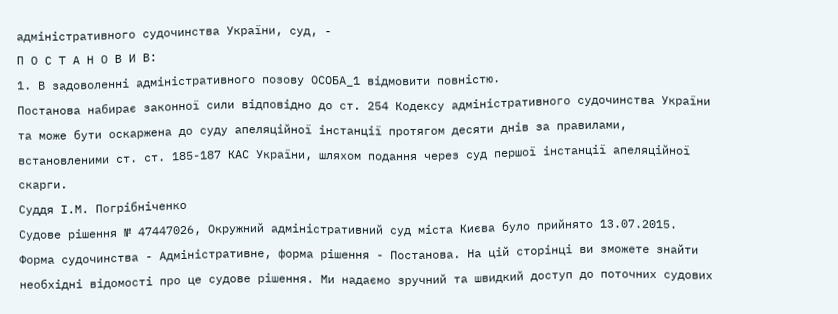адміністративного судочинства України, суд, -
П О С Т А Н О В И В:
1. В задоволенні адміністративного позову ОСОБА_1 відмовити повністю.
Постанова набирає законної сили відповідно до ст. 254 Кодексу адміністративного судочинства України та може бути оскаржена до суду апеляційної інстанції протягом десяти днів за правилами, встановленими ст. ст. 185-187 КАС України, шляхом подання через суд першої інстанції апеляційної скарги.
Суддя І.М. Погрібніченко
Судове рішення № 47447026, Окружний адміністративний суд міста Києва було прийнято 13.07.2015. Форма судочинства - Адміністративне, форма рішення - Постанова. На цій сторінці ви зможете знайти необхідні відомості про це судове рішення. Ми надаємо зручний та швидкий доступ до поточних судових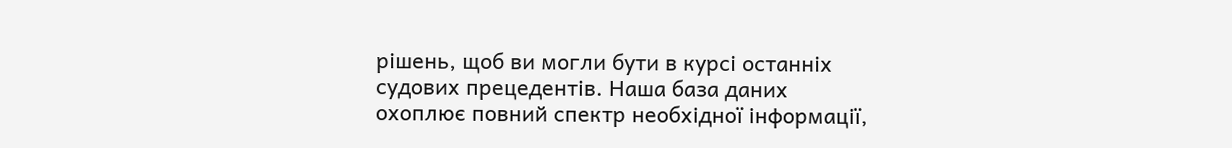рішень, щоб ви могли бути в курсі останніх судових прецедентів. Наша база даних охоплює повний спектр необхідної інформації,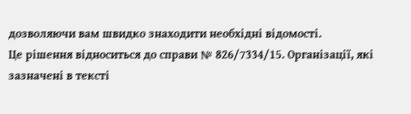дозволяючи вам швидко знаходити необхідні відомості.
Це рішення відноситься до справи № 826/7334/15. Організації, які зазначені в тексті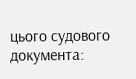цього судового документа: